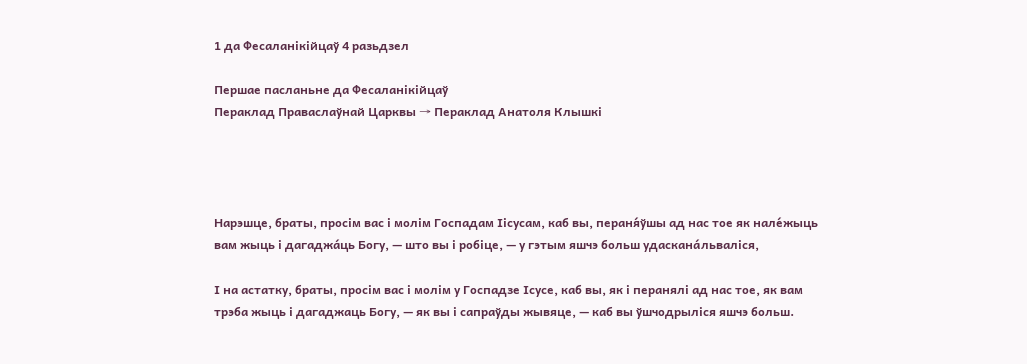1 да Фесаланікійцаў 4 разьдзел

Першае пасланьне да Фесаланікійцаў
Пераклад Праваслаўнай Царквы → Пераклад Анатоля Клышкi




Нарэшце, браты, просім вас і молім Госпадам Іісусам, каб вы, пераня́ўшы ад нас тое як нале́жыць вам жыць і дагаджа́ць Богу, — што вы і робіце, — у гэтым яшчэ больш удаскана́льваліся,

І на астатку, браты, просім вас і молім у Госпадзе Ісусе, каб вы, як і перанялі ад нас тое, як вам трэба жыць і дагаджаць Богу, — як вы і сапраўды жывяце, — каб вы ўшчодрыліся яшчэ больш.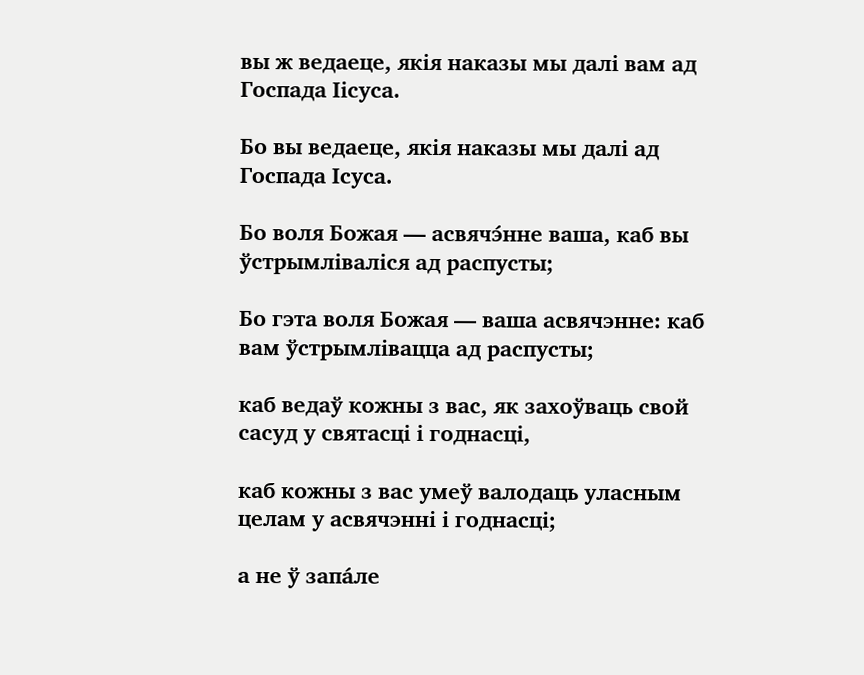вы ж ведаеце, якія наказы мы далі вам ад Госпада Іісуса.

Бо вы ведаеце, якія наказы мы далі ад Госпада Ісуса.

Бо воля Божая — асвячэ́нне ваша, каб вы ўстрымліваліся ад распусты;

Бо гэта воля Божая — ваша асвячэнне: каб вам ўстрымлівацца ад распусты;

каб ведаў кожны з вас, як захоўваць свой сасуд у святасці і годнасці,

каб кожны з вас умеў валодаць уласным целам у асвячэнні і годнасці;

а не ў запа́ле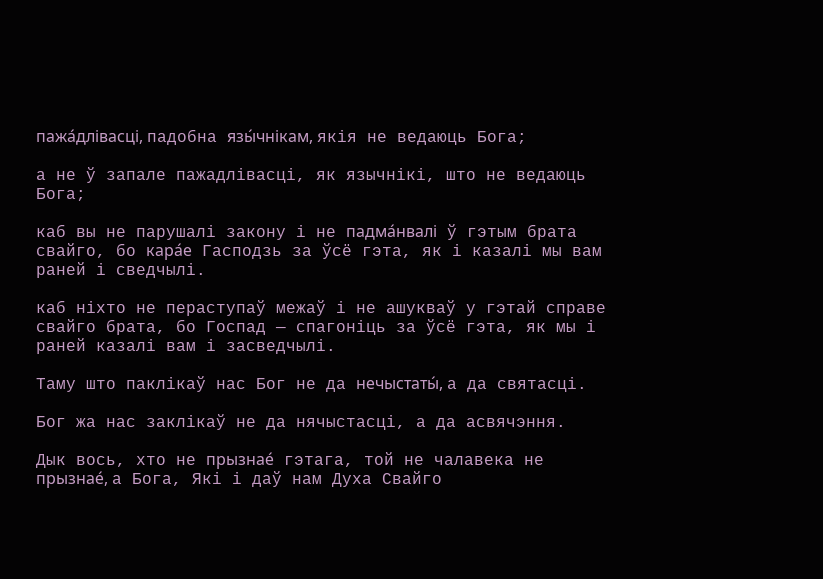пажа́длівасці, падобна язы́чнікам, якія не ведаюць Бога;

а не ў запале пажадлівасці, як язычнікі, што не ведаюць Бога;

каб вы не парушалі закону і не падма́нвалі ў гэтым брата свайго, бо кара́е Гасподзь за ўсё гэта, як і казалі мы вам раней і сведчылі.

каб ніхто не пераступаў межаў і не ашукваў у гэтай справе свайго брата, бо Госпад — спагоніць за ўсё гэта, як мы і раней казалі вам і засведчылі.

Таму што паклікаў нас Бог не да нечыстаты́, а да святасці.

Бог жа нас заклікаў не да нячыстасці, а да асвячэння.

Дык вось, хто не прызнае́ гэтага, той не чалавека не прызнае́, а Бога, Які і даў нам Духа Свайго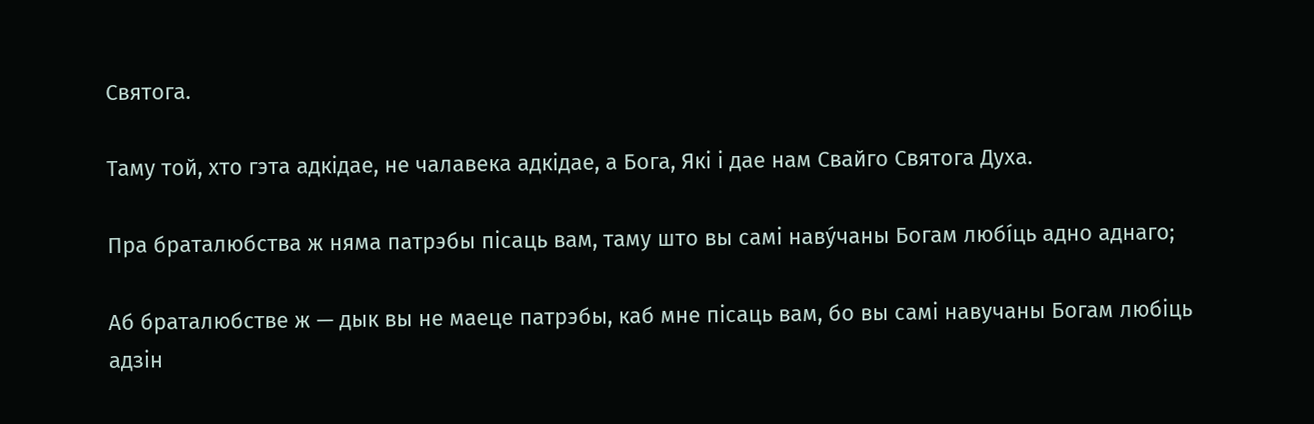Святога.

Таму той, хто гэта адкідае, не чалавека адкідае, а Бога, Які і дае нам Свайго Святога Духа.

Пра браталюбства ж няма патрэбы пісаць вам, таму што вы самі наву́чаны Богам любíць адно аднаго;

Аб браталюбстве ж — дык вы не маеце патрэбы, каб мне пісаць вам, бо вы самі навучаны Богам любіць адзін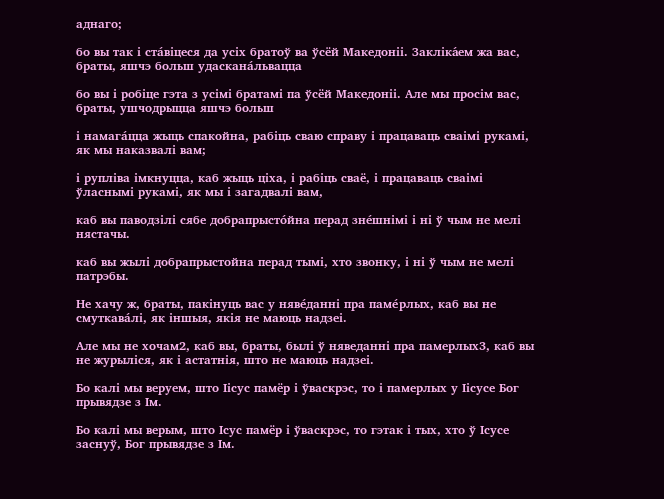аднаго;

бо вы так і ста́віцеся да усіх братоў ва ўсёй Македоніі. Закліка́ем жа вас, браты, яшчэ больш удаскана́львацца

бо вы і робіце гэта з усімі братамі па ўсёй Македоніі. Але мы просім вас, браты, ушчодрыцца яшчэ больш

і намага́цца жыць спакойна, рабіць сваю справу і працаваць сваімі рукамі, як мы наказвалі вам;

і рупліва імкнуцца, каб жыць ціха, і рабіць сваё, і працаваць сваімі ўласнымі рукамі, як мы і загадвалі вам,

каб вы паводзілі сябе добрапрысто́йна перад зне́шнімі і ні ў чым не мелі нястачы.

каб вы жылі добрапрыстойна перад тымі, хто звонку, і ні ў чым не мелі патрэбы.

Не хачу ж, браты, пакінуць вас у няве́данні пра паме́рлых, каб вы не смуткава́лі, як іншыя, якія не маюць надзеі.

Але мы не хочам2, каб вы, браты, былі ў няведанні пра памерлых3, каб вы не журыліся, як і астатнія, што не маюць надзеі.

Бо калі мы веруем, што Іісус памёр і ўваскрэс, то і памерлых у Іісусе Бог прывядзе з Ім.

Бо калі мы верым, што Ісус памёр і ўваскрэс, то гэтак і тых, хто ў Ісусе заснуў, Бог прывядзе з Ім.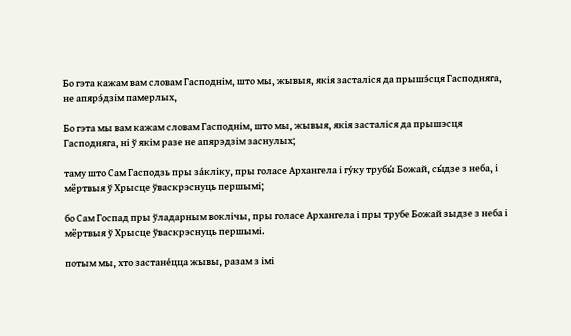Бо гэта кажам вам словам Гасподнім, што мы, жывыя, якія засталіся да прышэ́сця Гасподняга, не апярэ́дзім памерлых,

Бо гэта мы вам кажам словам Гасподнім, што мы, жывыя, якія засталіся да прышэсця Гасподняга, ні ў якім разе не апярэдзім заснулых;

таму што Сам Гасподзь пры за́кліку, пры голасе Архангела і гу́ку трубы́ Божай, сы́дзе з неба, і мёртвыя ў Хрысце ўваскрэснуць першымі;

бо Сам Госпад пры ўладарным воклічы, пры голасе Архангела і пры трубе Божай зыдзе з неба і мёртвыя ў Хрысце ўваскрэснуць першымі.

потым мы, хто застане́цца жывы, разам з імі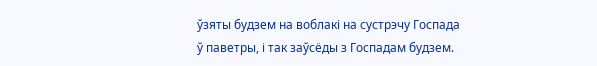ўзяты будзем на воблакі на сустрэчу Госпада ў паветры, і так заўсёды з Госпадам будзем.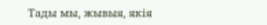Тады мы, жывыя, якія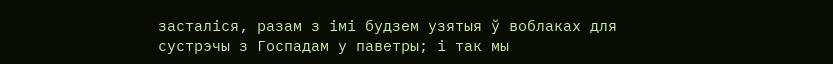засталіся, разам з імі будзем узятыя ў воблаках для сустрэчы з Госпадам у паветры; і так мы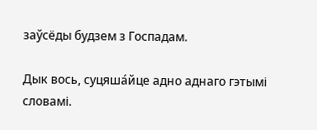заўсёды будзем з Госпадам.

Дык вось, суцяша́йце адно аднаго гэтымі словамі.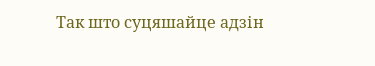Так што суцяшайце адзін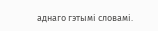аднаго гэтымі словамі.